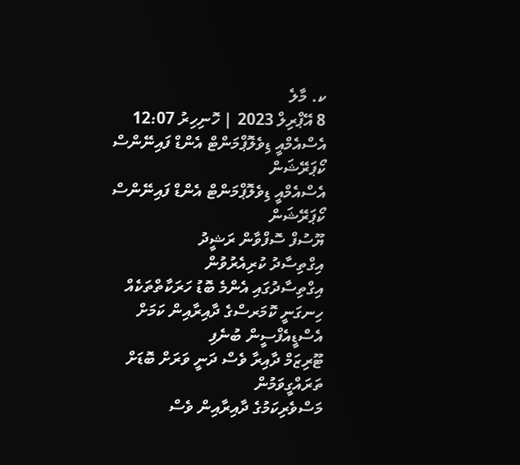ކ. މާލެ
8 އޭޕްރިލް 2023 | ހޮނިހިރު 12:07
އެސްއެމްއީ ޑިވެލޮޕްމަންޓް އެންޑް ފައިނޭންސް ކޯޕަރޭޝަން
އެސްއެމްއީ ޑިވެލޮޕްމަންޓް އެންޑް ފައިނޭންސް ކޯޕަރޭޝަން
ޔޫސުފް ސޮފްވާން ރަޝީދު
އިގްތިސާދު ކުރިއެރުވުން
އިގްތިސާދުގައި އެންމެ ބޮޑު ހަރަކާތްތަކެއް ހިނގަނީ ކޮމަރސްގެ ދާއިރާއިން ކަމަށް އެސްޑީއެފްސީން ބުނެފި
ޓޫރިޒަމް ދާއިރާ ވެސް ދަނީ ވަރަށް ބޮޑަށް ތަރައްގީވަމުން
މަސްވެރިކަމުގެ ދާއިރާއިން ވެސް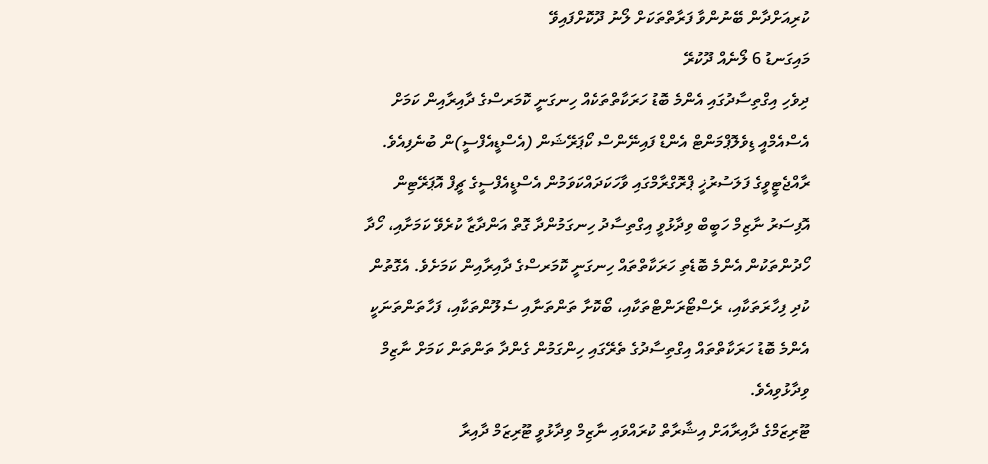ކުރިއަށްދާން ބޭނުންވާ ފަރާތްތަކަށް ލޯނު ދޫކޮށްފައިވޭ
މައިގަނޑު 6 ލޯނެއް ދޫކުރޭ
ދިވެހި އިގްތިސާދުގައި އެންމެ ބޮޑު ހަރަކާތްތަކެއް ހިނގަނީ ކޮމަރސްގެ ދާއިރާއިން ކަމަށް އެސްއެމްއީ ޑިވެލޮޕްމަންޓް އެންޑް ފައިނޭންސް ކޯޕަރޭޝަން (އެސްޑީއެފްސީ)ން ބުނެފިއެވެ.
ރާއްޖެޓީވީގެ ފަލަސުރުޚީ ޕްރޮގްރާމްގައި ވާހަކަދައްކަވަމުން އެސްޑީއެފްސީގެ ޗީފް އޮޕަރޭޓިން އޮފިސަރު ނާޒިމް ހަބީބް ވިދާޅުވީ އިގްތިސާދު ހިނގަމުންދާ ގޮތް އަންދާޒާ ކުރެވޭ ކަމަށާއި، ހޯދާ ހޯދުންތަކުން އެންމެ ބޮޑެތި ހަރަކާތްތައް ހިނގަނީ ކޮމަރސްގެ ދާއިރާއިން ކަމަށެވެ. އެގޮތުން ކުދި ފިހާރަތަކާއި، ރެސްޓޯރަންޓްތަކާއި، ބޯކޮށާ ތަންތަނާއި ސެލޫންތަކާއި، ފަހާތަންތަނަކީ އެންމެ ބޮޑު ހަރަކާތްތައް އިގްތިސާދުގެ ތެރޭގައި ހިންގަމުން ގެންދާ ތަންތަން ކަމަށް ނާޒިމް ވިދާޅުވިއެވެ.
ޓޫރިޒަމްގެ ދާއިރާއަށް އިޝާރާތް ކުރައްވައި ނާޒިމް ވިދާޅުވީ ޓޫރިޒަމް ދާއިރާ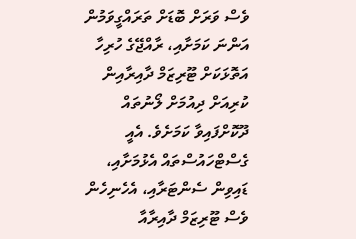ވެސް ވަރަށް ބޮޑަށް ތަރައްގީވަމުން އަންނަ ކަމަށާއި، ރާއްޖޭގެ ހުރިހާ އަތޮޅަކަށް ޓޫރިޒަމް ދާއިރާއިން ކުރިއަށް ދިއުމަށް ލޯނުތައް ދޫކޮށްފައިވާ ކަމަށެވެ. އެއީ ގެސްޓްހައުސްތައް އެޅުމަށާއި، ޑައިވިން ސެންޓަރާއި، އެހެނިހެން ވެސް ޓޫރިޒަމް ދާއިރާއާ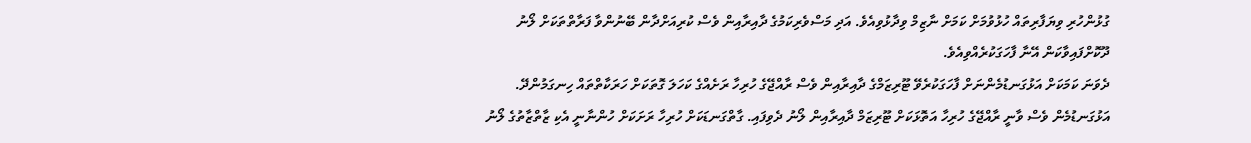ގުޅުންހުރި ވިޔަފާރިތައް ހުޅުވުމަށް ކަމަށް ނާޒިމް ވިދާޅުވިއެވެ. އަދި މަސްވެރިކަމުގެ ދާއިރާއިން ވެސް ކުރިއަށްދާން ބޭނުންވާ ފަރާތްތަކަށް ލޯނު ދޫކޮށްފައިވާކަން އޭނާ ފާހަގަކުރެއްވިއެވެ.
ދެވަނަ ކަމަކަށް އަޅުގަނޑުމެންނަށް ފާހަގަކުރެވޭ ޓޫރިޒަމްގެ ދާއިރާއިން ވެސް ރާއްޖޭގެ ހުރިހާ ރަށެއްގެ ކަހަލަ ގޮތަކަށް ހަރަކާތްތައް ހިނގަމުންދޭ. އަޅުގަނޑުމެން ވެސް ވާނީ ރާއްޖޭގެ ހުރިހާ އަތޮޅަކަށް ޓޫރިޒަމް ދާއިރާއިން ލޯނު ދެވިފައި. ގާތްގަނޑަކަށް ހުރިހާ ރަށަކަށް ހުންނާނީ އެކި ޒާތްޒާތުގެ ލޯނު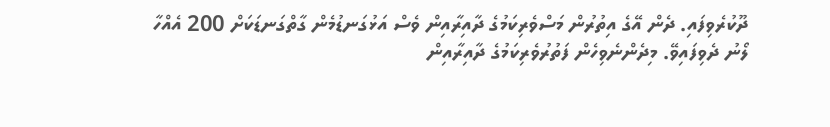ދޫކުރެވިފައި. ދެން އޭގެ އިތުރުން މަސްވެރިކަމުގެ ދާއިރާއިން ވެސް އަޅުގަނޑުމެން ގާތްގަނޑަކަށް 200 އެއްހާ ލޯނު ދެވިފައިވޭ. މިދެންނެވިހެން ފަތުރުވެރިކަމުގެ ދާއިރާއިން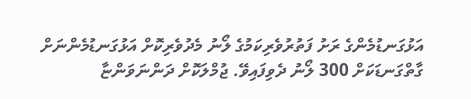އަޅުގަނޑުމެންގެ ރަށު ފަތުރުވެރިކަމުގެ ލޯނު މެދުވެރިކޮށް އަޅުގަނޑުމެންނަށް ގާތްގަނޑަކަށް 300 ލޯނު ދެވިފައިވޭ. ޖުމްލަކޮށް ދަންނަވަންޏާ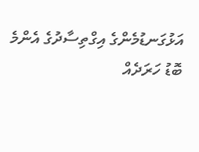އަޅުގަނޑުމެންގެ އިގްތިސާދުގެ އެންމެ ބޮޑު ހަރަދެއް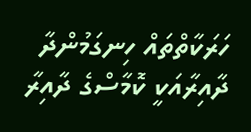ހަރަކާތްތައް ހިނގަމުންދާ ދާއިރާއަކީ ކޮމާސްގެ ދާއިރާ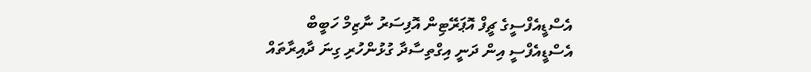އެސްޑީއެފްސީގެ ޗީފް އޮޕަރޭޓިން އޮފިސަރު ނާޒިމް ހަބީބް
އެސްޑީއެފްސީ އިން ދަނީ އިގްތިސާދާ ގުޅުންހުރި ގިނަ ދާއިރާތައް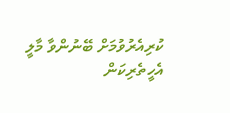ކުރިއެރުވުމަށް ބޭނުންވާ މާލީ އެހީތެރިކަން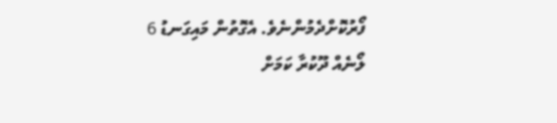ފޯރުކޮށްދެމުންނެވެ. އެގޮތުން މައިގަނޑު 6 ލޯނެއް ދޫކުރާ ކަމަށް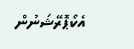އެކޯޕޮރޭޝަނުން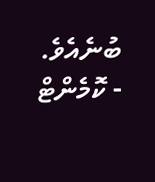ބުނެއެވެ.
- ކޮމެންޓް